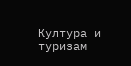Култура и туризам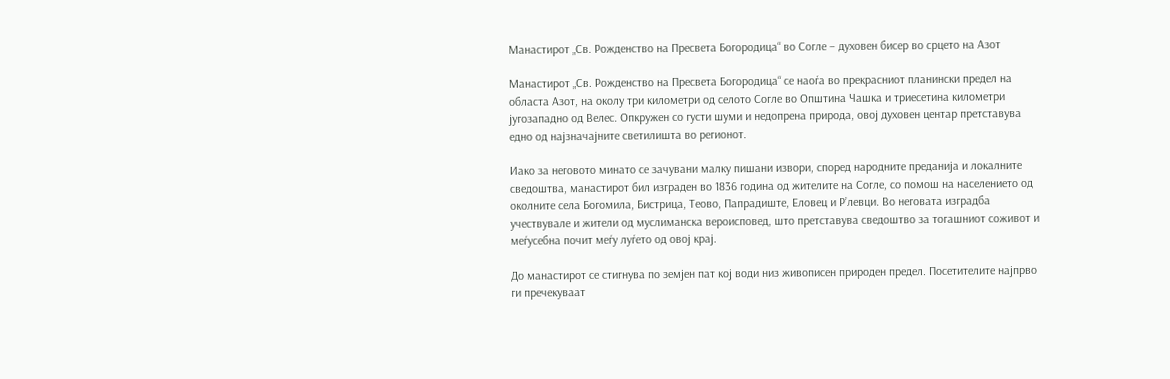Манастирот „Св. Рожденство на Пресвета Богородица“ во Согле – духовен бисер во срцето на Азот

Манастирот „Св. Рожденство на Пресвета Богородица“ се наоѓа во прекрасниот планински предел на областа Азот, на околу три километри од селото Согле во Општина Чашка и триесетина километри југозападно од Велес. Опкружен со густи шуми и недопрена природа, овој духовен центар претставува едно од најзначајните светилишта во регионот.

Иако за неговото минато се зачувани малку пишани извори, според народните преданија и локалните сведоштва, манастирот бил изграден во 1836 година од жителите на Согле, со помош на населението од околните села Богомила, Бистрица, Теово, Папрадиште, Еловец и Р’левци. Во неговата изградба учествувале и жители од муслиманска вероисповед, што претставува сведоштво за тогашниот соживот и меѓусебна почит меѓу луѓето од овој крај.

До манастирот се стигнува по земјен пат кој води низ живописен природен предел. Посетителите најпрво ги пречекуваат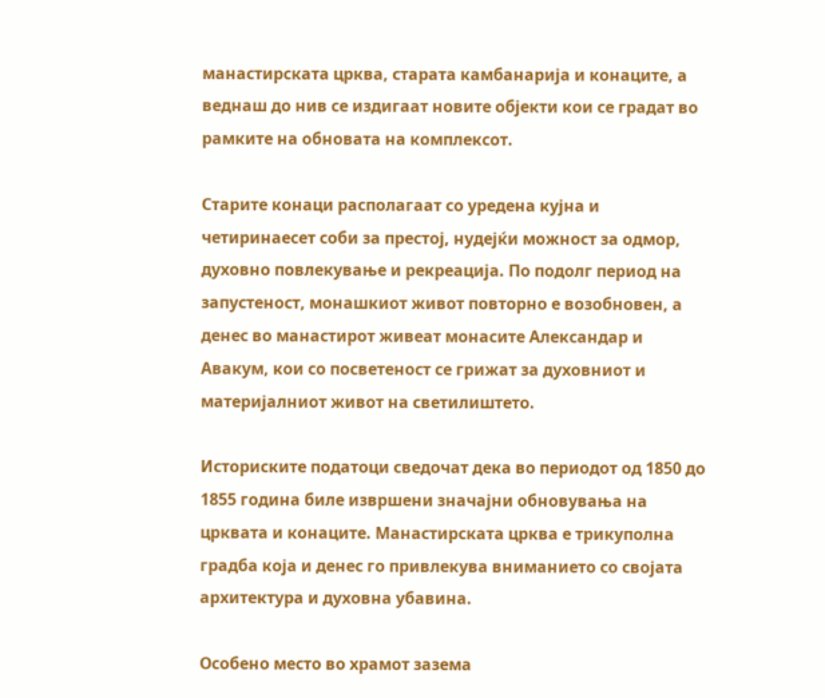манастирската црква, старата камбанарија и конаците, а веднаш до нив се издигаат новите објекти кои се градат во рамките на обновата на комплексот.

Старите конаци располагаат со уредена кујна и четиринаесет соби за престој, нудејќи можност за одмор, духовно повлекување и рекреација. По подолг период на запустеност, монашкиот живот повторно е возобновен, а денес во манастирот живеат монасите Александар и Авакум, кои со посветеност се грижат за духовниот и материјалниот живот на светилиштето.

Историските податоци сведочат дека во периодот од 1850 до 1855 година биле извршени значајни обновувања на црквата и конаците. Манастирската црква е трикуполна градба која и денес го привлекува вниманието со својата архитектура и духовна убавина.

Особено место во храмот зазема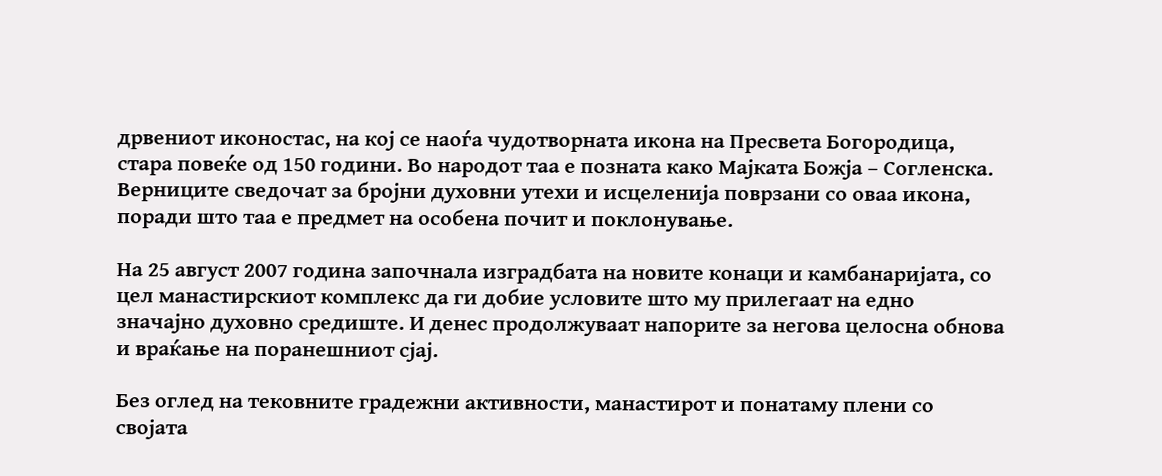дрвениот иконостас, на кој се наоѓа чудотворната икона на Пресвета Богородица, стара повеќе од 150 години. Во народот таа е позната како Мајката Божја – Согленска. Верниците сведочат за бројни духовни утехи и исцеленија поврзани со оваа икона, поради што таа е предмет на особена почит и поклонување.

На 25 август 2007 година започнала изградбата на новите конаци и камбанаријата, со цел манастирскиот комплекс да ги добие условите што му прилегаат на едно значајно духовно средиште. И денес продолжуваат напорите за негова целосна обнова и враќање на поранешниот сјај.

Без оглед на тековните градежни активности, манастирот и понатаму плени со својата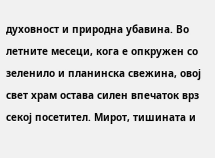духовност и природна убавина. Во летните месеци, кога е опкружен со зеленило и планинска свежина, овој свет храм остава силен впечаток врз секој посетител. Мирот, тишината и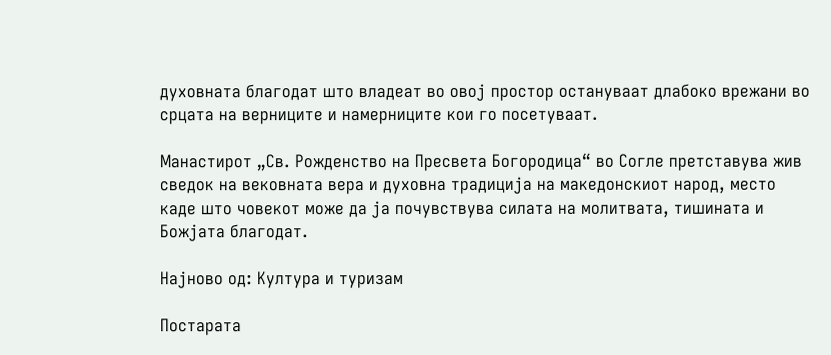духовната благодат што владеат во овој простор остануваат длабоко врежани во срцата на верниците и намерниците кои го посетуваат.

Манастирот „Св. Рожденство на Пресвета Богородица“ во Согле претставува жив сведок на вековната вера и духовна традиција на македонскиот народ, место каде што човекот може да ја почувствува силата на молитвата, тишината и Божјата благодат.

Најново од: Култура и туризам

Постарата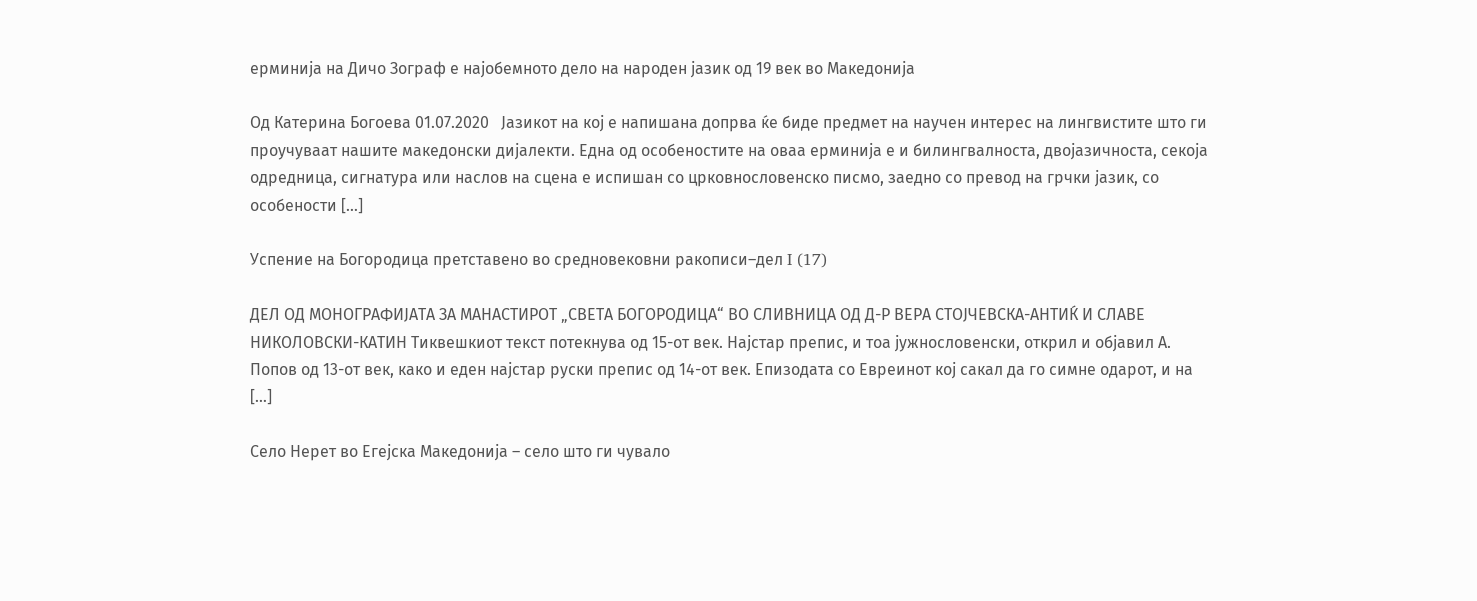ерминија на Дичо Зограф е најобемното дело на народен јазик од 19 век во Македонија

Од Катерина Богоева 01.07.2020   Јазикот на кој е напишана допрва ќе биде предмет на научен интерес на лингвистите што ги проучуваат нашите македонски дијалекти. Една од особеностите на оваа ерминија е и билингвалноста, двојазичноста, секоја одредница, сигнатура или наслов на сцена е испишан со црковнословенско писмо, заедно со превод на грчки јазик, со особености […]

Успение на Богородица претставено во средновековни ракописи–дел I (17)

ДЕЛ ОД МОНОГРАФИЈАТА ЗА МАНАСТИРОТ „СВЕТА БОГОРОДИЦА“ ВО СЛИВНИЦА ОД Д-Р ВЕРА СТОЈЧЕВСКА-АНТИЌ И СЛАВЕ НИКОЛОВСКИ-КАТИН Тиквешкиот текст потекнува од 15-от век. Најстар препис, и тоа јужнословенски, открил и објавил А. Попов од 13-от век, како и еден најстар руски препис од 14-от век. Епизодата со Евреинот кој сакал да го симне одарот, и на […]

Село Нерет во Егејска Македонија – село што ги чувало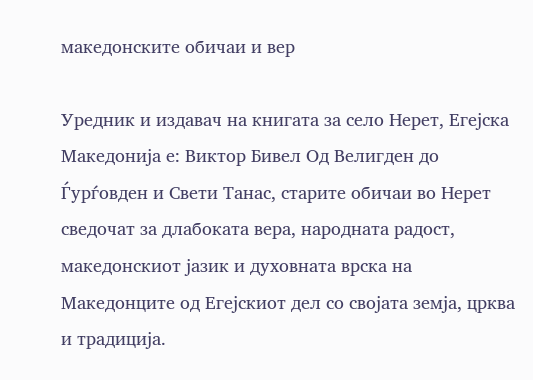македонските обичаи и вер

Уредник и издавач на книгата за село Нерет, Егејска Македонија е: Виктор Бивел Од Велигден до Ѓурѓовден и Свети Танас, старите обичаи во Нерет сведочат за длабоката вера, народната радост, македонскиот јазик и духовната врска на Македонците од Егејскиот дел со својата земја, црква и традиција.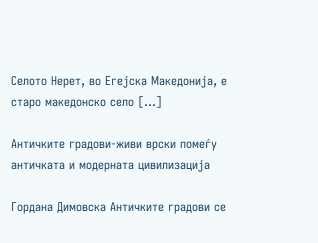Селото Нерет, во Егејска Македонија, е старо македонско село […]

Античките градови-живи врски помеѓу античката и модерната цивилизација

Гордана Димовска Античките градови се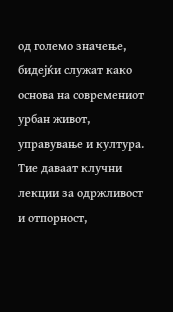од големо значење, бидејќи служат како основа на современиот урбан живот, управување и култура. Тие даваат клучни лекции за одржливост и отпорност,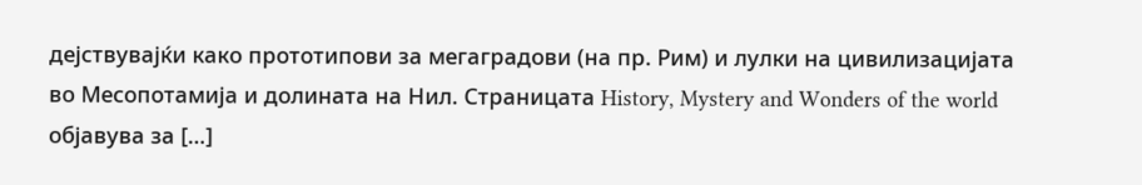дејствувајќи како прототипови за мегаградови (на пр. Рим) и лулки на цивилизацијата во Месопотамија и долината на Нил. Страницата History, Mystery and Wonders of the world објавува за […]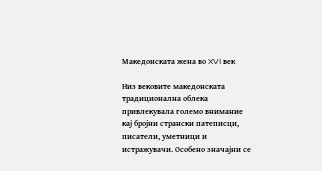Македонската жена во XVI век

Низ вековите македонската традиционална облека привлекувала големо внимание кај бројни странски патеписци, писатели, уметници и истражувачи. Особено значајни се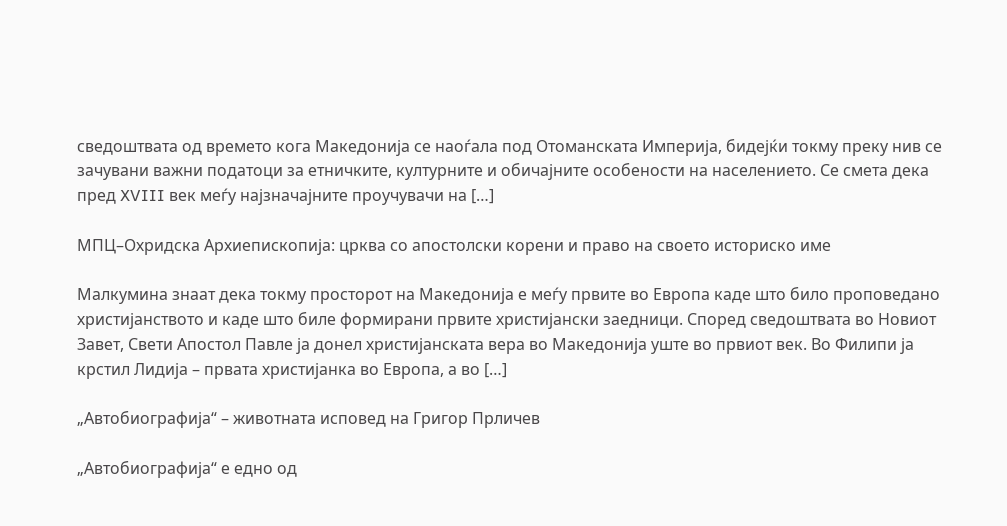сведоштвата од времето кога Македонија се наоѓала под Отоманската Империја, бидејќи токму преку нив се зачувани важни податоци за етничките, културните и обичајните особености на населението. Се смета дека пред XVIII век меѓу најзначајните проучувачи на […]

МПЦ–Охридска Архиепископија: црква со апостолски корени и право на своето историско име

Малкумина знаат дека токму просторот на Македонија е меѓу првите во Европа каде што било проповедано христијанството и каде што биле формирани првите христијански заедници. Според сведоштвата во Новиот Завет, Свети Апостол Павле ја донел христијанската вера во Македонија уште во првиот век. Во Филипи ја крстил Лидија – првата христијанка во Европа, а во […]

„Автобиографија“ – животната исповед на Григор Прличев

„Автобиографија“ е едно од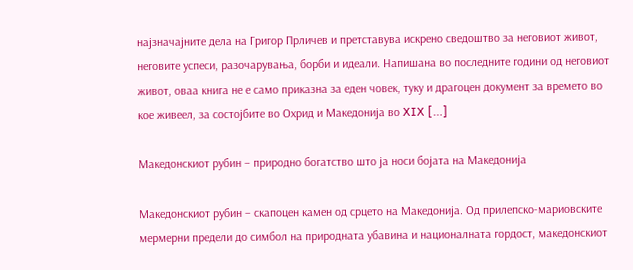најзначајните дела на Григор Прличев и претставува искрено сведоштво за неговиот живот, неговите успеси, разочарувања, борби и идеали. Напишана во последните години од неговиот живот, оваа книга не е само приказна за еден човек, туку и драгоцен документ за времето во кое живеел, за состојбите во Охрид и Македонија во XIX […]

Македонскиот рубин – природно богатство што ја носи бојата на Македонија

Македонскиот рубин – скапоцен камен од срцето на Македонија. Од прилепско-мариовските мермерни предели до симбол на природната убавина и националната гордост, македонскиот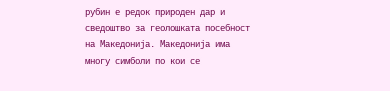рубин е редок природен дар и сведоштво за геолошката посебност на Македонија. Македонија има многу симболи по кои се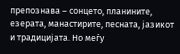препознава – сонцето, планините, езерата, манастирите, песната, јазикот и традицијата. Но меѓу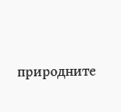природните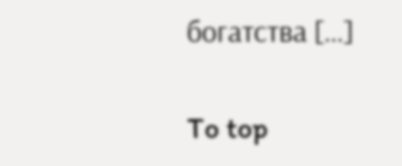богатства […]

To top